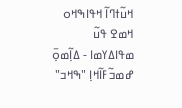ߞߎ߬ߙߣߊ߬ ߞߟߊߒߞߋ ߞߘߐ ߟߎ߬ ߘߟߊߡߌߘߊ - ߡߊ߲߬ߘߋ߲߫ ߝߘߏ߬ߓߊ߬ߞߊ߲ "ߒߞߏ"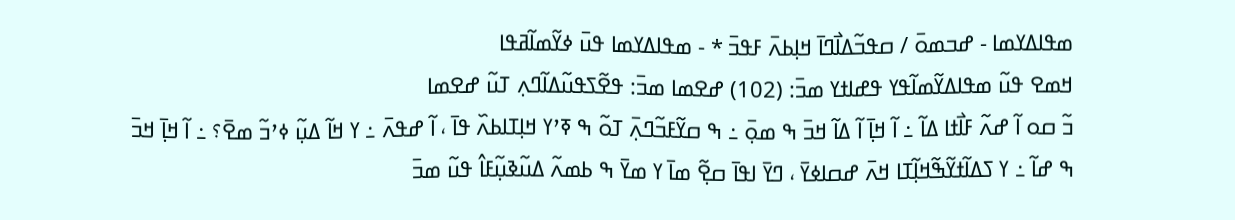ߘߟߊߡߌߘߊ - ߝߏߘߋ߫ / ߛߟߏ߬ߡߊ߯ߣߊ߫ ߞߊ߲ߕߍ߫ ߓߟߏ߫ * - ߘߟߊߡߌߘߊ ߟߎ߫ ߦߌ߬ߘߊ߬ߥߟߊ
ߞߘߐ ߟߎ߬ ߘߟߊߡߌ߬ߘߊ߬ߟߌ ߟߝߊߙߌ ߘߏ߫: (102) ߝߐߘߊ ߘߏ߫: ߟߐ߬ߖߟߎ߬ߡߊ߬ߣߍ߲ ߠߎ߬ ߝߐߘߊ
ߏ߬ ߛߋ ߊ߬ ߝߍ߬ ߓߊ߯ߙߊ ߡߊ߬ ߸ ߊ߬ ߞߊ߲߫ ߊ߬ ߡߊ߬ ߞߏ߫ ߒ ߘߋ߲߫ ߸ ߒ ߛߌ߬ߓߏ߬ߣߍ߲߫ ߠߋ߬ ߒ ߧߴߌ ߞߊ߲ߠߊߕߍ߰ ߟߊ߫ ، ߊ߬ ߝߟߍ߫ ߸ ߌ ߞߊ߬ ߡߎ߲߬ ߦߴߏ߬ ߘߐ߫؟ ߸ ߊ߬ ߞߊ߲߫ ߞߏ߫ ߒ ߝߊ߬ ߸ ߌ ߖߡߊ߬ߙߌ߬ߒ߬ߞߊ߲߬ߠߊ ߞߍ߫ ߝߛߊߦߌ߫ ، ߣߌ߫ ߊߟߊ߫ ߛߐ߲߬ ߘߊ߫ ߌ ߘߌ߫ ߒ ߕߘߍ߬ ߡߎ߬ߢߎ߲߬ߓߊ߮ ߟߎ߬ ߘߏ߫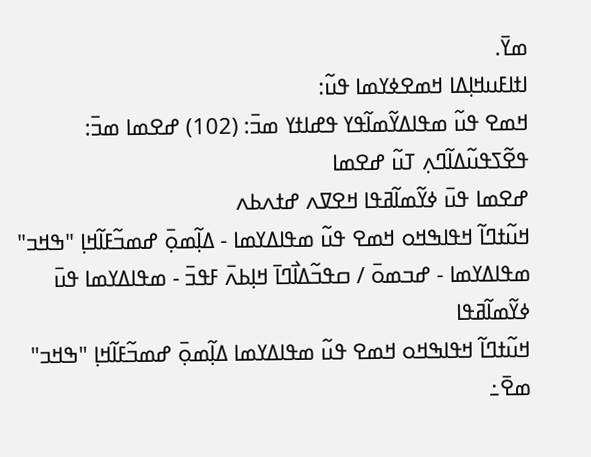ߘߌ߫.
ߊߙߊߓߎߞߊ߲ߡߊ ߞߘߐߦߌߘߊ ߟߎ߬:
ߞߘߐ ߟߎ߬ ߘߟߊߡߌ߬ߘߊ߬ߟߌ ߟߝߊߙߌ ߘߏ߫: (102) ߝߐߘߊ ߘߏ߫: ߟߐ߬ߖߟߎ߬ߡߊ߬ߣߍ߲ ߠߎ߬ ߝߐߘߊ
ߝߐߘߊ ߟߎ߫ ߦߌ߬ߘߊ߬ߥߟߊ ߞߐߜߍ ߝߙߍߕߍ
ߞߎ߬ߙߣߊ߬ ߞߟߊߒߞߋ ߞߘߐ ߟߎ߬ ߘߟߊߡߌߘߊ - ߡߊ߲߬ߘߋ߲߫ ߝߘߏ߬ߓߊ߬ߞߊ߲ "ߒߞߏ" ߘߟߊߡߌߘߊ - ߝߏߘߋ߫ / ߛߟߏ߬ߡߊ߯ߣߊ߫ ߞߊ߲ߕߍ߫ ߓߟߏ߫ - ߘߟߊߡߌߘߊ ߟߎ߫ ߦߌ߬ߘߊ߬ߥߟߊ
ߞߎ߬ߙߣߊ߬ ߞߟߊߒߞߋ ߞߘߐ ߟߎ߬ ߘߟߊߡߌߘߊ ߡߊ߲߬ߘߋ߲߫ ߝߘߏ߬ߓߊ߬ߞߊ߲ "ߒߞߏ" ߘߐ߫߸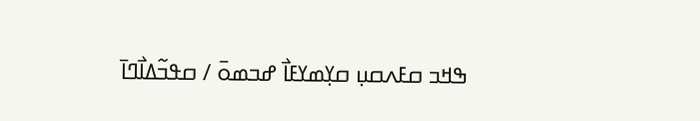ߒߞߏ ߛߓߍߛߎ߲ ߛߌ߲ߘߌߓߊ߯ ߝߏߘߋ߫ / ߛߟߏ߬ߡߊ߯ߣߊ߫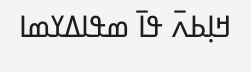ߞߊ߲ߕߍ߫ ߟߊ߫ ߘߟߊߡߌߘߊ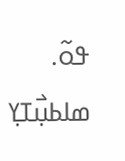ߟߋ߬.
ߘߊߕߎ߲߯ߠߌ߲